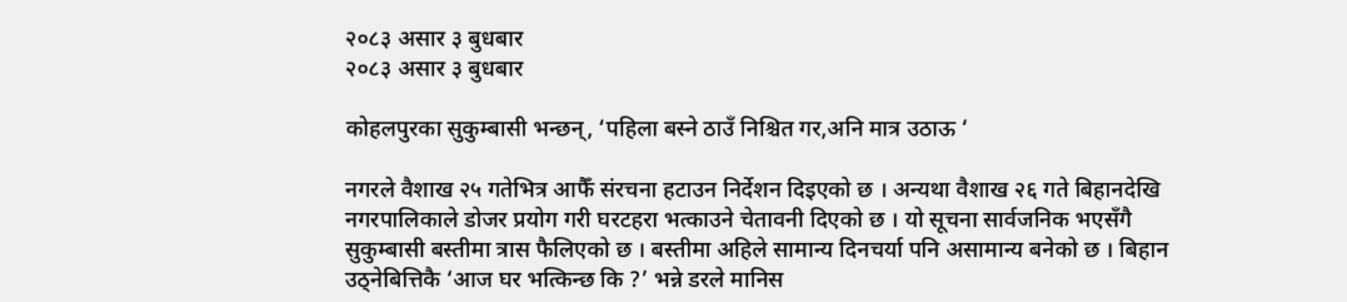२०८३ असार ३ बुधबार
२०८३ असार ३ बुधबार

कोहलपुरका सुकुम्बासी भन्छन्, ‘पहिला बस्ने ठाउँ निश्चित गर,अनि मात्र उठाऊ ‘

नगरले वैशाख २५ गतेभित्र आफैँ संरचना हटाउन निर्देशन दिइएको छ । अन्यथा वैशाख २६ गते बिहानदेखि नगरपालिकाले डोजर प्रयोग गरी घरटहरा भत्काउने चेतावनी दिएको छ । यो सूचना सार्वजनिक भएसँगै सुकुम्बासी बस्तीमा त्रास फैलिएको छ । बस्तीमा अहिले सामान्य दिनचर्या पनि असामान्य बनेको छ । बिहान उठ्नेबित्तिकै ‘आज घर भत्किन्छ कि ?’ भन्ने डरले मानिस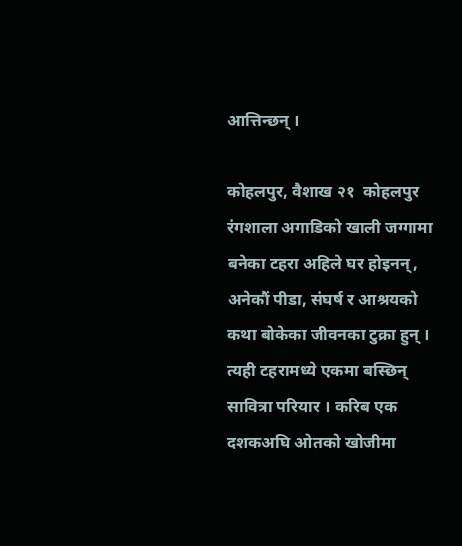आत्तिन्छन् ।

कोहलपुर, वैशाख २१  कोहलपुर रंगशाला अगाडिको खाली जग्गामा बनेका टहरा अहिले घर होइनन्, अनेकौं पीडा, संघर्ष र आश्रयको कथा बोकेका जीवनका टुक्रा हुन् । त्यही टहरामध्ये एकमा बस्छिन् सावित्रा परियार । करिब एक दशकअघि ओतको खोजीमा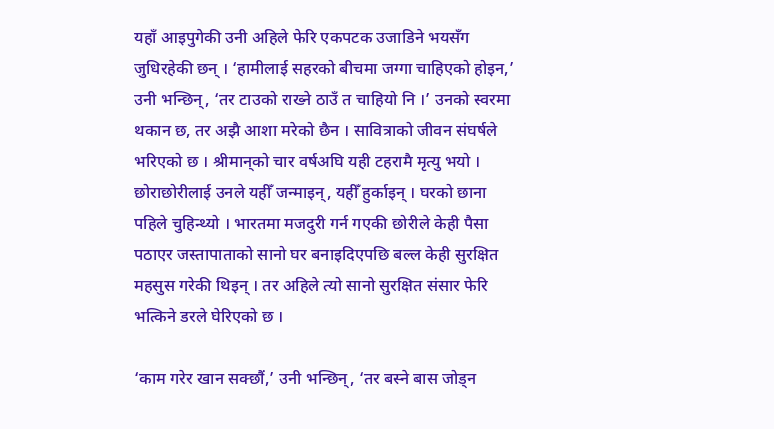यहाँ आइपुगेकी उनी अहिले फेरि एकपटक उजाडिने भयसँग जुधिरहेकी छन् । ‘हामीलाई सहरको बीचमा जग्गा चाहिएको होइन,’ उनी भन्छिन्, ‘तर टाउको राख्ने ठाउँ त चाहियो नि ।’ उनको स्वरमा थकान छ, तर अझै आशा मरेको छैन । सावित्राको जीवन संघर्षले भरिएको छ । श्रीमान्‌को चार वर्षअघि यही टहरामै मृत्यु भयो । छोराछोरीलाई उनले यहीँ जन्माइन्, यहीँ हुर्काइन् । घरको छाना पहिले चुहिन्थ्यो । भारतमा मजदुरी गर्न गएकी छोरीले केही पैसा पठाएर जस्तापाताको सानो घर बनाइदिएपछि बल्ल केही सुरक्षित महसुस गरेकी थिइन् । तर अहिले त्यो सानो सुरक्षित संसार फेरि भत्किने डरले घेरिएको छ ।

‘काम गरेर खान सक्छौं,’ उनी भन्छिन्, ‘तर बस्ने बास जोड्न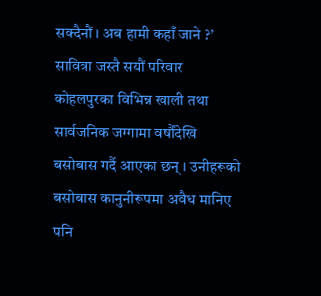सक्दैनौं । अब हामी कहाँ जाने ?’ सावित्रा जस्तै सयौं परिवार कोहलपुरका विभिन्न खाली तथा सार्वजनिक जग्गामा वर्षौंदेखि बसोबास गर्दै आएका छन् । उनीहरूको बसोबास कानुनीरूपमा अवैध मानिए पनि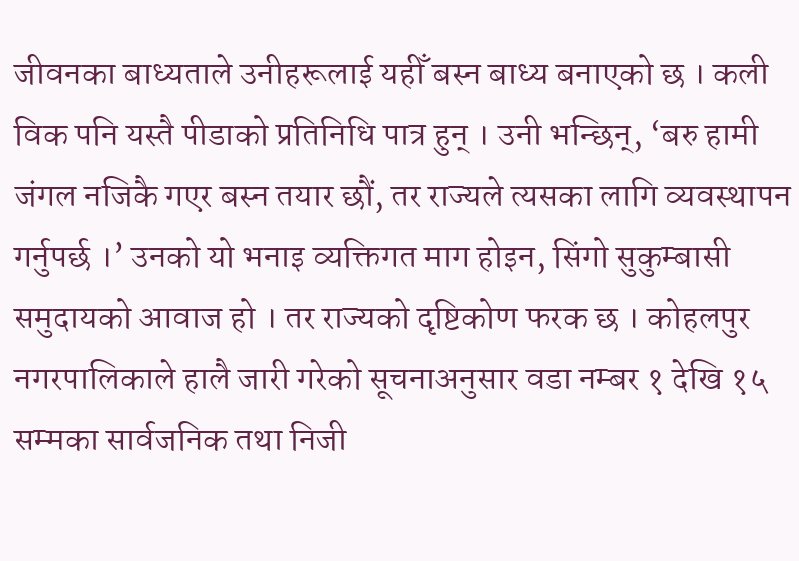जीवनका बाध्यताले उनीहरूलाई यहीँ बस्न बाध्य बनाएको छ । कली विक पनि यस्तै पीडाको प्रतिनिधि पात्र हुन् । उनी भन्छिन्, ‘बरु हामी जंगल नजिकै गएर बस्न तयार छौं, तर राज्यले त्यसका लागि व्यवस्थापन गर्नुपर्छ ।’ उनको यो भनाइ व्यक्तिगत माग होइन, सिंगो सुकुम्बासी समुदायको आवाज हो । तर राज्यको दृष्टिकोण फरक छ । कोहलपुर नगरपालिकाले हालै जारी गरेको सूचनाअनुसार वडा नम्बर १ देखि १५ सम्मका सार्वजनिक तथा निजी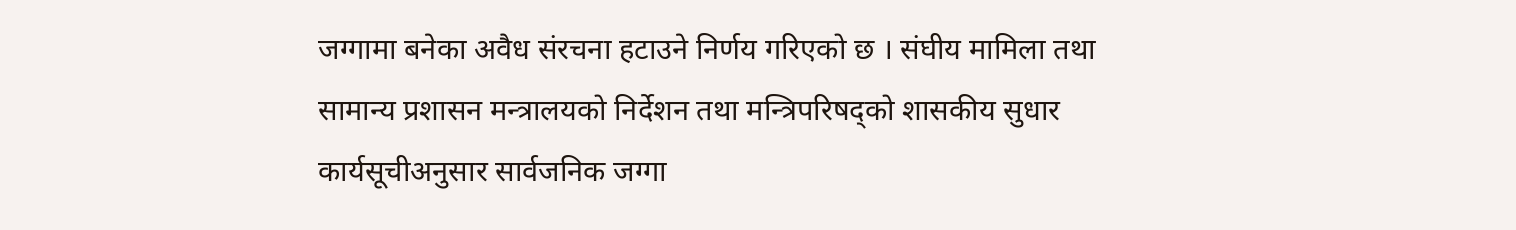जग्गामा बनेका अवैध संरचना हटाउने निर्णय गरिएको छ । संघीय मामिला तथा सामान्य प्रशासन मन्त्रालयको निर्देशन तथा मन्त्रिपरिषद्को शासकीय सुधार कार्यसूचीअनुसार सार्वजनिक जग्गा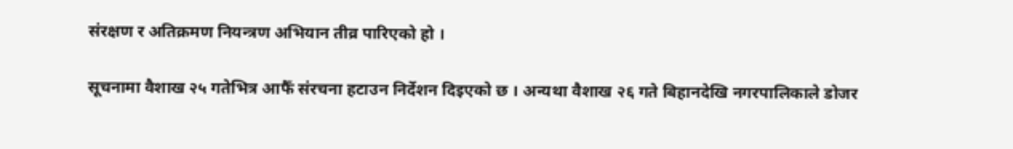संरक्षण र अतिक्रमण नियन्त्रण अभियान तीव्र पारिएको हो ।

सूचनामा वैशाख २५ गतेभित्र आफैँ संरचना हटाउन निर्देशन दिइएको छ । अन्यथा वैशाख २६ गते बिहानदेखि नगरपालिकाले डोजर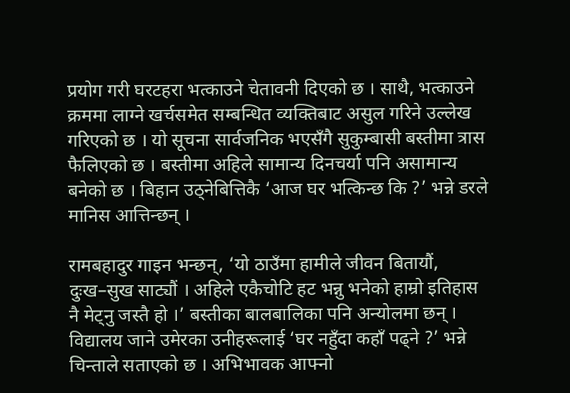प्रयोग गरी घरटहरा भत्काउने चेतावनी दिएको छ । साथै, भत्काउने क्रममा लाग्ने खर्चसमेत सम्बन्धित व्यक्तिबाट असुल गरिने उल्लेख गरिएको छ । यो सूचना सार्वजनिक भएसँगै सुकुम्बासी बस्तीमा त्रास फैलिएको छ । बस्तीमा अहिले सामान्य दिनचर्या पनि असामान्य बनेको छ । बिहान उठ्नेबित्तिकै ‘आज घर भत्किन्छ कि ?’ भन्ने डरले मानिस आत्तिन्छन् ।

रामबहादुर गाइन भन्छन्, ‘यो ठाउँमा हामीले जीवन बितायौं, दुःख–सुख साट्यौं । अहिले एकैचोटि हट भन्नु भनेको हाम्रो इतिहास नै मेट्नु जस्तै हो ।’ बस्तीका बालबालिका पनि अन्योलमा छन् । विद्यालय जाने उमेरका उनीहरूलाई ‘घर नहुँदा कहाँ पढ्ने ?’ भन्ने चिन्ताले सताएको छ । अभिभावक आफ्नो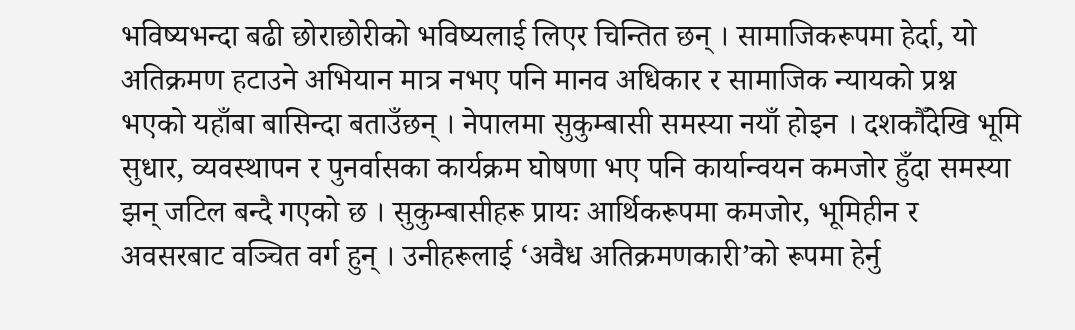भविष्यभन्दा बढी छोराछोरीको भविष्यलाई लिएर चिन्तित छन् । सामाजिकरूपमा हेर्दा, यो अतिक्रमण हटाउने अभियान मात्र नभए पनि मानव अधिकार र सामाजिक न्यायको प्रश्न भएको यहाँबा बासिन्दा बताउँछन् । नेपालमा सुकुम्बासी समस्या नयाँ होइन । दशकौँदेखि भूमि सुधार, व्यवस्थापन र पुनर्वासका कार्यक्रम घोषणा भए पनि कार्यान्वयन कमजोर हुँदा समस्या झन् जटिल बन्दै गएको छ । सुकुम्बासीहरू प्रायः आर्थिकरूपमा कमजोर, भूमिहीन र अवसरबाट वञ्चित वर्ग हुन् । उनीहरूलाई ‘अवैध अतिक्रमणकारी’को रूपमा हेर्नु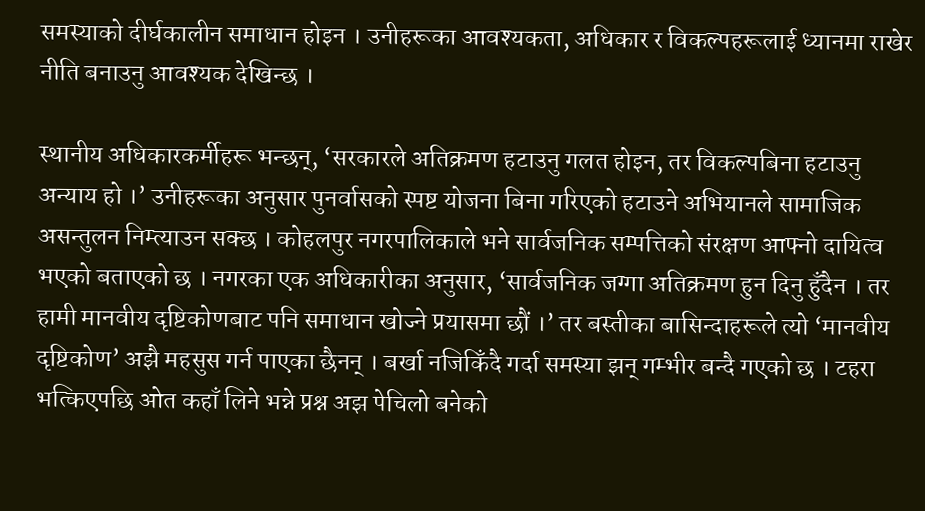समस्याको दीर्घकालीन समाधान होइन । उनीहरूका आवश्यकता, अधिकार र विकल्पहरूलाई ध्यानमा राखेर नीति बनाउनु आवश्यक देखिन्छ ।

स्थानीय अधिकारकर्मीहरू भन्छन्, ‘सरकारले अतिक्रमण हटाउनु गलत होइन, तर विकल्पबिना हटाउनु अन्याय हो ।’ उनीहरूका अनुसार पुनर्वासको स्पष्ट योजना बिना गरिएको हटाउने अभियानले सामाजिक असन्तुलन निम्त्याउन सक्छ । कोहलपुर नगरपालिकाले भने सार्वजनिक सम्पत्तिको संरक्षण आफ्नो दायित्व भएको बताएको छ । नगरका एक अधिकारीका अनुसार, ‘सार्वजनिक जग्गा अतिक्रमण हुन दिनु हुँदैन । तर हामी मानवीय दृष्टिकोणबाट पनि समाधान खोज्ने प्रयासमा छौं ।’ तर बस्तीका बासिन्दाहरूले त्यो ‘मानवीय दृष्टिकोण’ अझै महसुस गर्न पाएका छैनन् । बर्खा नजिकिँदै गर्दा समस्या झन् गम्भीर बन्दै गएको छ । टहरा भत्किएपछि ओत कहाँ लिने भन्ने प्रश्न अझ पेचिलो बनेको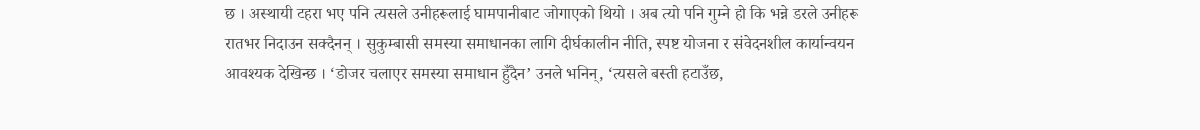छ । अस्थायी टहरा भए पनि त्यसले उनीहरूलाई घामपानीबाट जोगाएको थियो । अब त्यो पनि गुम्ने हो कि भन्ने डरले उनीहरू रातभर निदाउन सक्दैनन् । सुकुम्बासी समस्या समाधानका लागि दीर्घकालीन नीति, स्पष्ट योजना र संवेदनशील कार्यान्वयन आवश्यक देखिन्छ । ‘डोजर चलाएर समस्या समाधान हुँदैन’ उनले भनिन्, ‘त्यसले बस्ती हटाउँछ,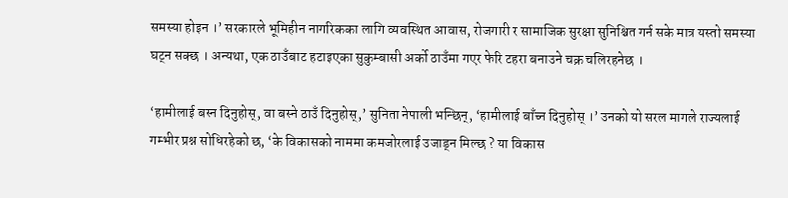समस्या होइन ।’ सरकारले भूमिहीन नागरिकका लागि व्यवस्थित आवास, रोजगारी र सामाजिक सुरक्षा सुनिश्चित गर्न सके मात्र यस्तो समस्या घट्न सक्छ । अन्यथा, एक ठाउँबाट हटाइएका सुकुम्बासी अर्को ठाउँमा गएर फेरि टहरा बनाउने चक्र चलिरहनेछ ।

‘हामीलाई बस्न दिनुहोस्, वा बस्ने ठाउँ दिनुहोस्,’ सुनिता नेपाली भन्छिन्, ‘हामीलाई बाँच्न दिनुहोस् ।’ उनको यो सरल मागले राज्यलाई गम्भीर प्रश्न सोधिरहेको छ, ‘के विकासको नाममा कमजोरलाई उजाड्न मिल्छ ? या विकास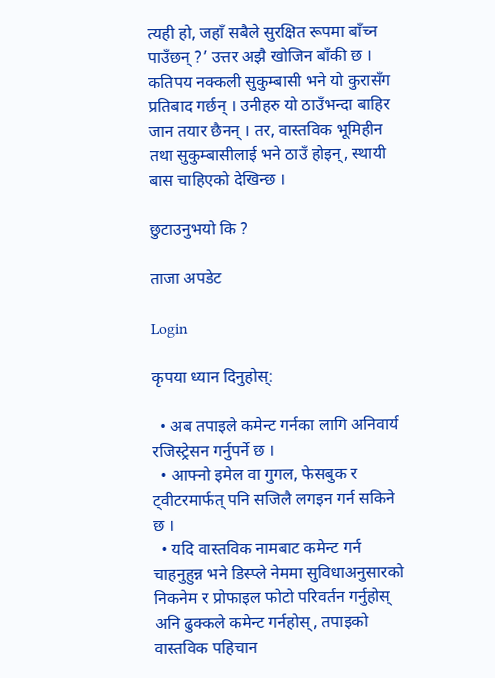त्यही हो, जहाँ सबैले सुरक्षित रूपमा बाँच्न पाउँछन् ?’ उत्तर अझै खोजिन बाँकी छ । कतिपय नक्कली सुकुम्बासी भने यो कुरासँग प्रतिबाद गर्छन् । उनीहरु यो ठाउँभन्दा बाहिर जान तयार छैनन् । तर, वास्तविक भूमिहीन तथा सुकुम्बासीलाई भने ठाउँ होइन्, स्थायी बास चाहिएको देखिन्छ ।

छुटाउनुभयो कि ?

ताजा अपडेट

Login

कृपया ध्यान दिनुहोस्:

  • अब तपाइले कमेन्ट गर्नका लागि अनिवार्य रजिस्ट्रेसन गर्नुपर्ने छ ।
  • आफ्नो इमेल वा गुगल, फेसबुक र ट्वीटरमार्फत् पनि सजिलै लगइन गर्न सकिने छ ।
  • यदि वास्तविक नामबाट कमेन्ट गर्न चाहनुहुन्न भने डिस्प्ले नेममा सुविधाअनुसारको निकनेम र प्रोफाइल फोटो परिवर्तन गर्नुहोस् अनि ढुक्कले कमेन्ट गर्नहोस्, तपाइको वास्तविक पहिचान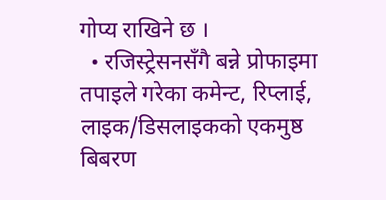गोप्य राखिने छ ।
  • रजिस्ट्रेसनसँगै बन्ने प्रोफाइमा तपाइले गरेका कमेन्ट, रिप्लाई, लाइक/डिसलाइकको एकमुष्ठ बिबरण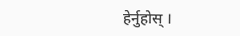हेर्नुहोस् ।